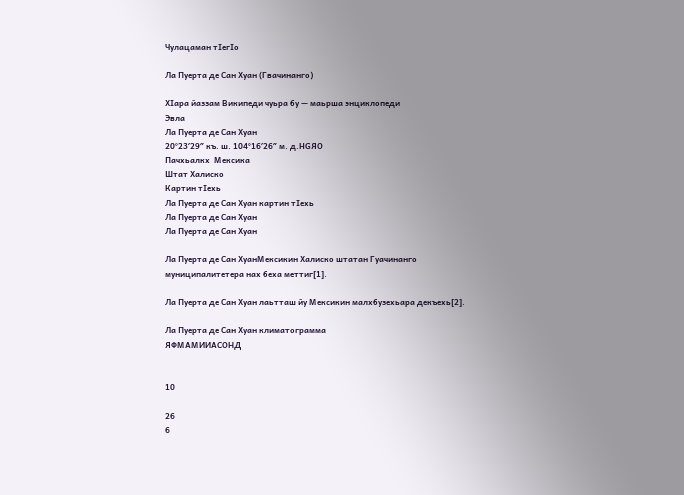Чулацаман тӀегӀо

Ла Пуерта де Сан Хуан (Гвачинанго)

ХӀара йаззам Википеди чуьра бу — маьрша энциклопеди
Эвла
Ла Пуерта де Сан Хуан
20°23′29″ къ. ш. 104°16′26″ м. д.HGЯO
Пачхьалкх  Мексика
Штат Халиско
Картин тӀехь
Ла Пуерта де Сан Хуан картин тӀехь
Ла Пуерта де Сан Хуан
Ла Пуерта де Сан Хуан

Ла Пуерта де Сан ХуанМексикин Халиско штатан Гуачинанго муниципалитетера нах беха меттиг[1].

Ла Пуерта де Сан Хуан лаьтташ йу Мексикин малхбузехьара декъехь[2].

Ла Пуерта де Сан Хуан климатограмма
ЯФМАМИИАСОНД


10

26
6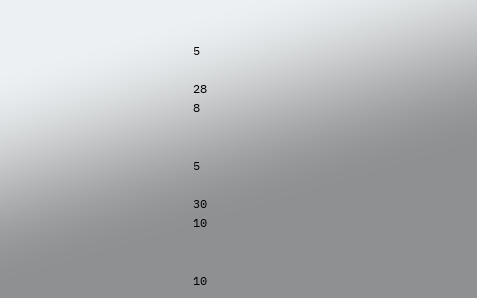5

28
8


5

30
10


10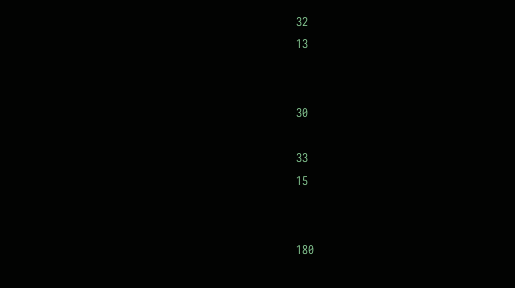32
13


30

33
15


180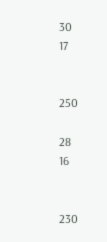30
17


250

28
16


230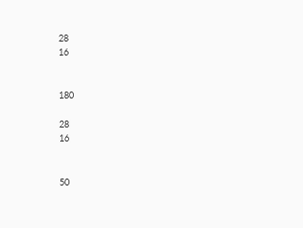28
16


180

28
16


50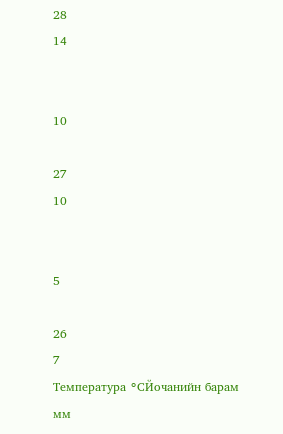28
14


10

27
10


5

26
7
Температура °CЙочанийн барам мм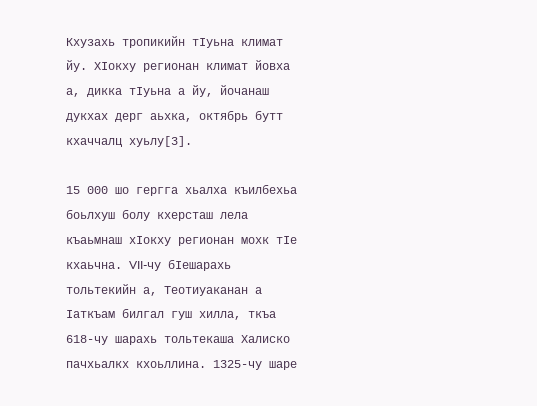Кхузахь тропикийн тӀуьна климат йу. ХӀокху регионан климат йовха а, дикка тӀуьна а йу, йочанаш дукхах дерг аьхка, октябрь бутт кхаччалц хуьлу[3].

15 000 шо гергга хьалха къилбехьа боьлхуш болу кхерсташ лела къаьмнаш хӀокху регионан мохк тӀе кхаьчна. VII-чу бӀешарахь тольтекийн а, Теотиуаканан а Ӏаткъам билгал гуш хилла, ткъа 618-чу шарахь тольтекаша Халиско пачхьалкх кхоьллина. 1325-чу шаре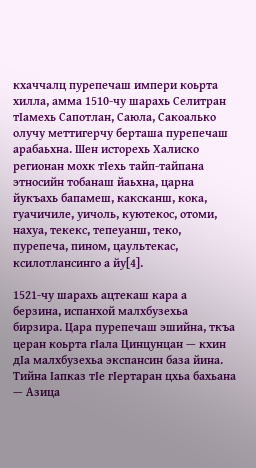кхаччалц пурепечаш импери коьрта хилла, амма 1510-чу шарахь Селитран тӀамехь Сапотлан, Саюла, Сакоалько олучу меттигерчу берташа пурепечаш арабаьхна. Шен исторехь Халиско регионан мохк тӀехь тайп-тайпана этносийн тобанаш йаьхна, царна йукъахь бапамеш, каксканш, кока, гуачичиле, уичоль, куютекос, отоми, нахуа, текекс, тепеуанш, теко, пурепеча, пином, цаультекас, ксилотлансинго а йу[4].

1521-чу шарахь ацтекаш кара а берзина, испанхой малхбузехьа бирзира. Цара пурепечаш эшийна, ткъа церан коьрта гӀала Цинцунцан — кхин дӀа малхбузехьа экспансин база йина. Тийна Ӏапказ тӀе гӀертаран цхьа бахьана — Азица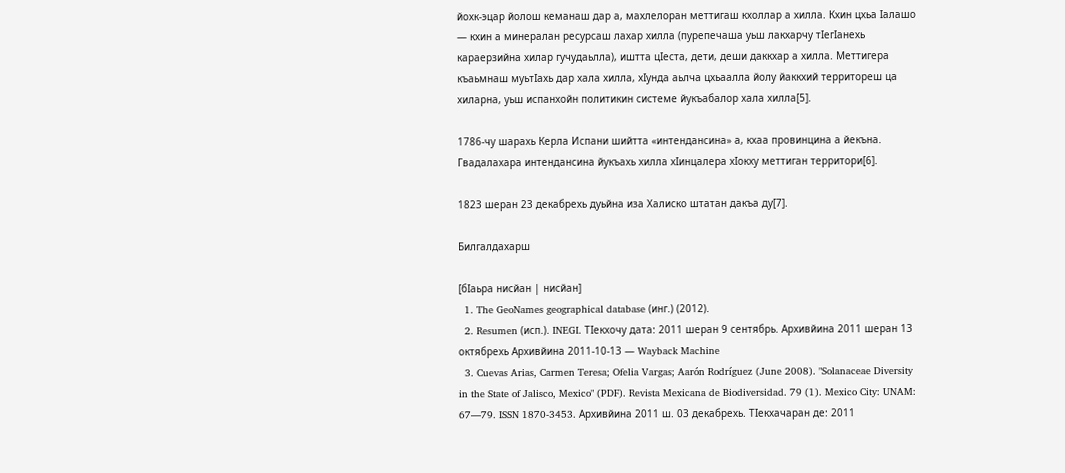йохк-эцар йолош кеманаш дар а, махлелоран меттигаш кхоллар а хилла. Кхин цхьа Ӏалашо — кхин а минералан ресурсаш лахар хилла (пурепечаша уьш лакхарчу тӀегӀанехь караерзийна хилар гучудаьлла), иштта цӀеста, дети, деши даккхар а хилла. Меттигера къаьмнаш муьтӀахь дар хала хилла, хӀунда аьлча цхьаалла йолу йаккхий территореш ца хиларна, уьш испанхойн политикин системе йукъабалор хала хилла[5].

1786-чу шарахь Керла Испани шийтта «интендансина» а, кхаа провинцина а йекъна. Гвадалахара интендансина йукъахь хилла хӀинцалера хӀокху меттиган территори[6].

1823 шеран 23 декабрехь дуьйна иза Халиско штатан дакъа ду[7].

Билгалдахарш

[бӀаьра нисйан | нисйан]
  1. The GeoNames geographical database (инг.) (2012).
  2. Resumen (исп.). INEGI. ТӀекхочу дата: 2011 шеран 9 сентябрь. Архивйина 2011 шеран 13 октябрехь Архивйина 2011-10-13 — Wayback Machine
  3. Cuevas Arias, Carmen Teresa; Ofelia Vargas; Aarón Rodríguez (June 2008). "Solanaceae Diversity in the State of Jalisco, Mexico" (PDF). Revista Mexicana de Biodiversidad. 79 (1). Mexico City: UNAM: 67—79. ISSN 1870-3453. Архивйина 2011 ш. 03 декабрехь. ТӀекхачаран де: 2011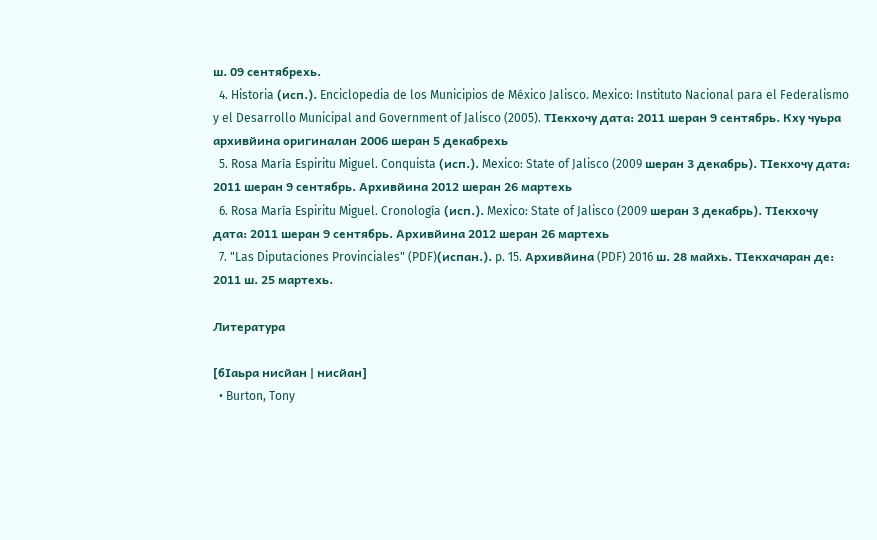ш. 09 сентябрехь.
  4. Historia (исп.). Enciclopedia de los Municipios de México Jalisco. Mexico: Instituto Nacional para el Federalismo y el Desarrollo Municipal and Government of Jalisco (2005). ТӀекхочу дата: 2011 шеран 9 сентябрь. Кху чуьра архивйина оригиналан 2006 шеран 5 декабрехь
  5. Rosa María Espiritu Miguel. Conquista (исп.). Mexico: State of Jalisco (2009 шеран 3 декабрь). ТӀекхочу дата: 2011 шеран 9 сентябрь. Архивйина 2012 шеран 26 мартехь
  6. Rosa María Espiritu Miguel. Cronología (исп.). Mexico: State of Jalisco (2009 шеран 3 декабрь). ТӀекхочу дата: 2011 шеран 9 сентябрь. Архивйина 2012 шеран 26 мартехь
  7. "Las Diputaciones Provinciales" (PDF)(испан.). p. 15. Архивйина (PDF) 2016 ш. 28 майхь. ТӀекхачаран де: 2011 ш. 25 мартехь.

Литература

[бӀаьра нисйан | нисйан]
  • Burton, Tony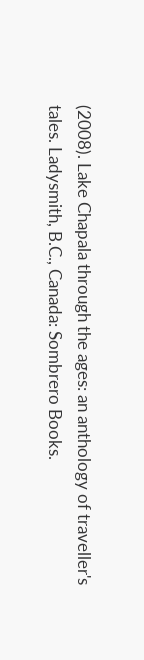(2008). Lake Chapala through the ages: an anthology of traveller's tales. Ladysmith, B.C., Canada: Sombrero Books.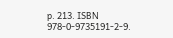p. 213. ISBN 978-0-9735191-2-9.